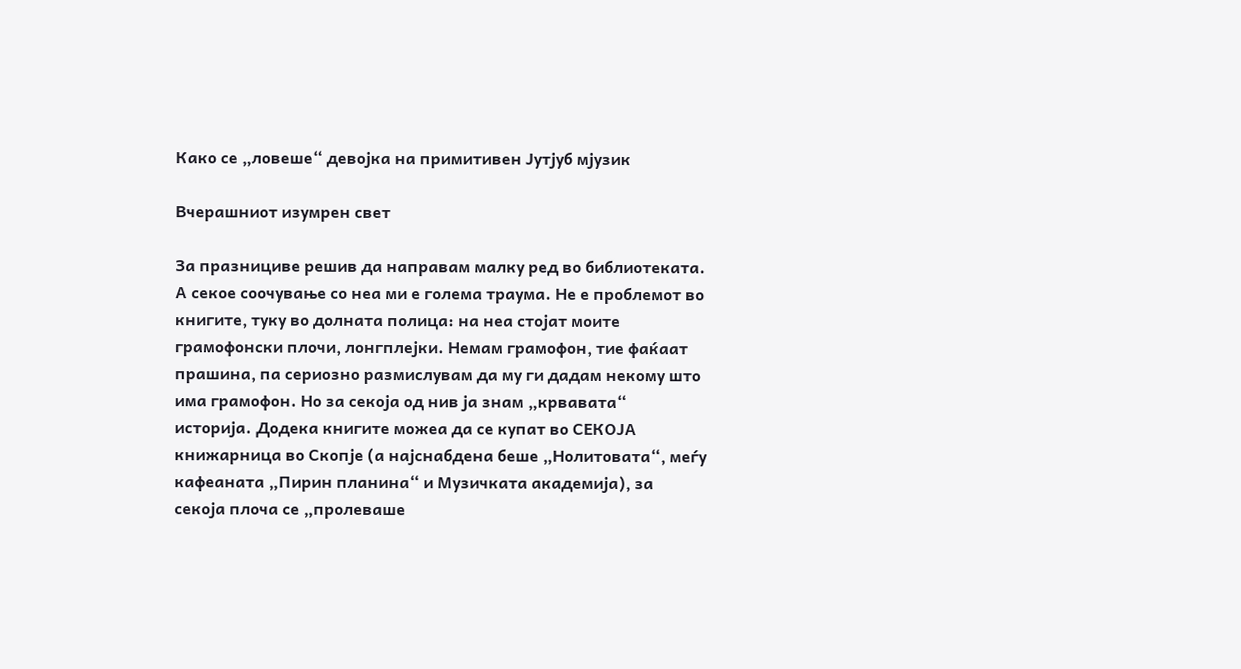Како се „ловеше“ девојка на примитивен Јутјуб мјузик

Вчерашниот изумрен свет

За празнициве решив да направам малку ред во библиотеката. А секое соочување со неа ми е голема траума. Не е проблемот во книгите, туку во долната полица: на неа стојат моите грамофонски плочи, лонгплејки. Немам грамофон, тие фаќаат прашина, па сериозно размислувам да му ги дадам некому што има грамофон. Но за секоја од нив ја знам „крвавата“ историја. Додека книгите можеа да се купат во СЕКОЈА книжарница во Скопје (а најснабдена беше „Нолитовата“, меѓу кафеаната „Пирин планина“ и Музичката академија), за секоја плоча се „пролеваше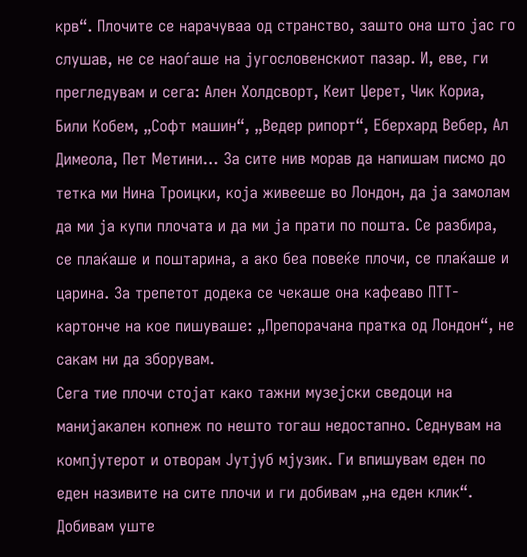крв“. Плочите се нарачуваа од странство, зашто она што јас го слушав, не се наоѓаше на југословенскиот пазар. И, еве, ги прегледувам и сега: Ален Холдсворт, Кеит Џерет, Чик Кориа, Били Кобем, „Софт машин“, „Ведер рипорт“, Еберхард Вебер, Ал Димеола, Пет Метини… За сите нив морав да напишам писмо до тетка ми Нина Троицки, која живееше во Лондон, да ја замолам да ми ја купи плочата и да ми ја прати по пошта. Се разбира, се плаќаше и поштарина, а ако беа повеќе плочи, се плаќаше и царина. За трепетот додека се чекаше она кафеаво ПТТ-картонче на кое пишуваше: „Препорачана пратка од Лондон“, не сакам ни да зборувам.
Сега тие плочи стојат како тажни музејски сведоци на манијакален копнеж по нешто тогаш недостапно. Седнувам на компјутерот и отворам Јутјуб мјузик. Ги впишувам еден по еден називите на сите плочи и ги добивам „на еден клик“. Добивам уште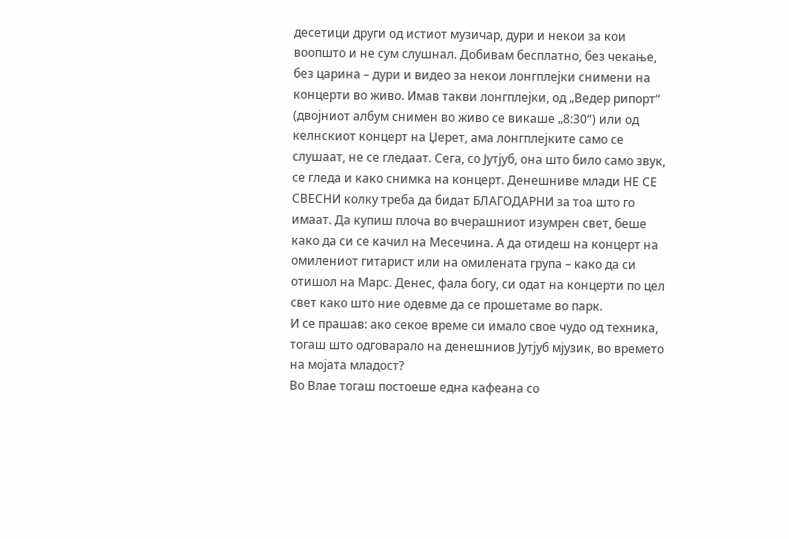десетици други од истиот музичар, дури и некои за кои воопшто и не сум слушнал. Добивам бесплатно, без чекање, без царина – дури и видео за некои лонгплејки снимени на концерти во живо. Имав такви лонгплејки, од „Ведер рипорт“ (двојниот албум снимен во живо се викаше „8:30“) или од келнскиот концерт на Џерет, ама лонгплејките само се слушаат, не се гледаат. Сега, со Јутјуб, она што било само звук, се гледа и како снимка на концерт. Денешниве млади НЕ СЕ СВЕСНИ колку треба да бидат БЛАГОДАРНИ за тоа што го имаат. Да купиш плоча во вчерашниот изумрен свет, беше како да си се качил на Месечина. А да отидеш на концерт на омилениот гитарист или на омилената група – како да си отишол на Марс. Денес, фала богу, си одат на концерти по цел свет како што ние одевме да се прошетаме во парк.
И се прашав: ако секое време си имало свое чудо од техника, тогаш што одговарало на денешниов Јутјуб мјузик, во времето на мојата младост?
Во Влае тогаш постоеше една кафеана со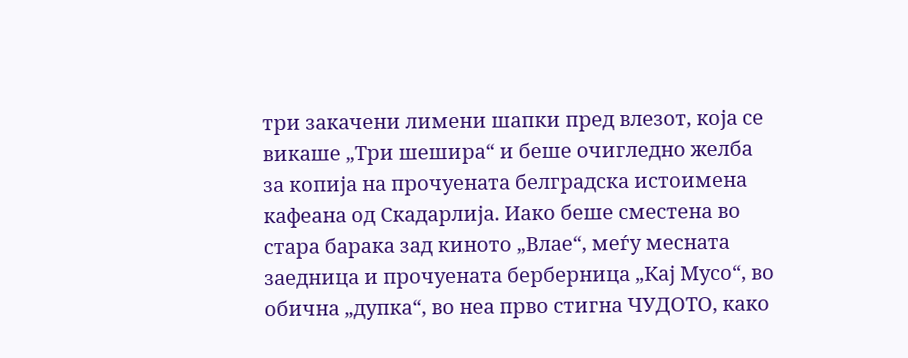три закачени лимени шапки пред влезот, која се викаше „Три шешира“ и беше очигледно желба за копија на прочуената белградска истоимена кафеана од Скадарлија. Иако беше сместена во стара барака зад киното „Влае“, меѓу месната заедница и прочуената берберница „Кај Мусо“, во обична „дупка“, во неа прво стигна ЧУДОТО, како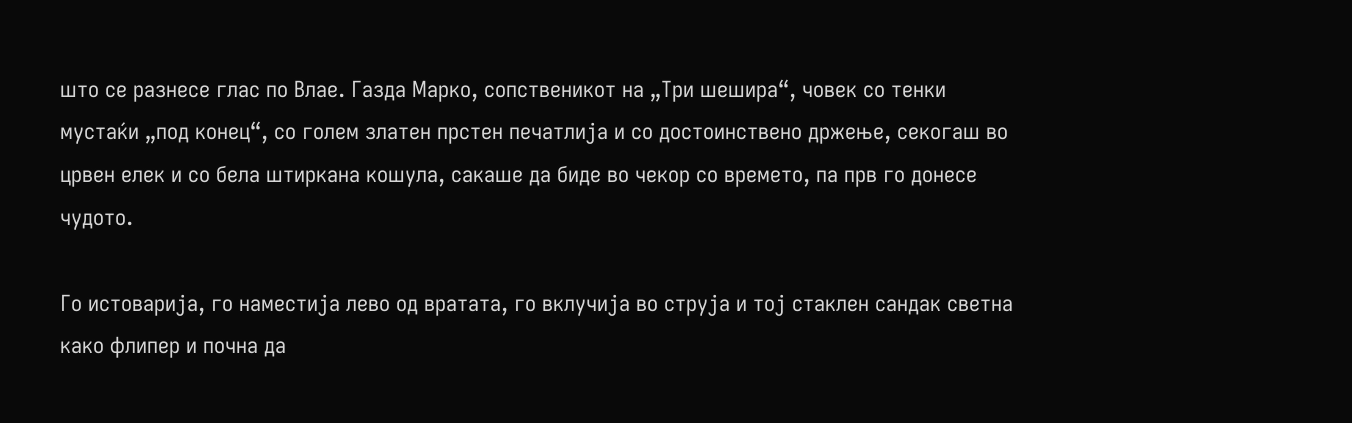што се разнесе глас по Влае. Газда Марко, сопственикот на „Три шешира“, човек со тенки мустаќи „под конец“, со голем златен прстен печатлија и со достоинствено држење, секогаш во црвен елек и со бела штиркана кошула, сакаше да биде во чекор со времето, па прв го донесе чудото.

Го истоварија, го наместија лево од вратата, го вклучија во струја и тој стаклен сандак светна како флипер и почна да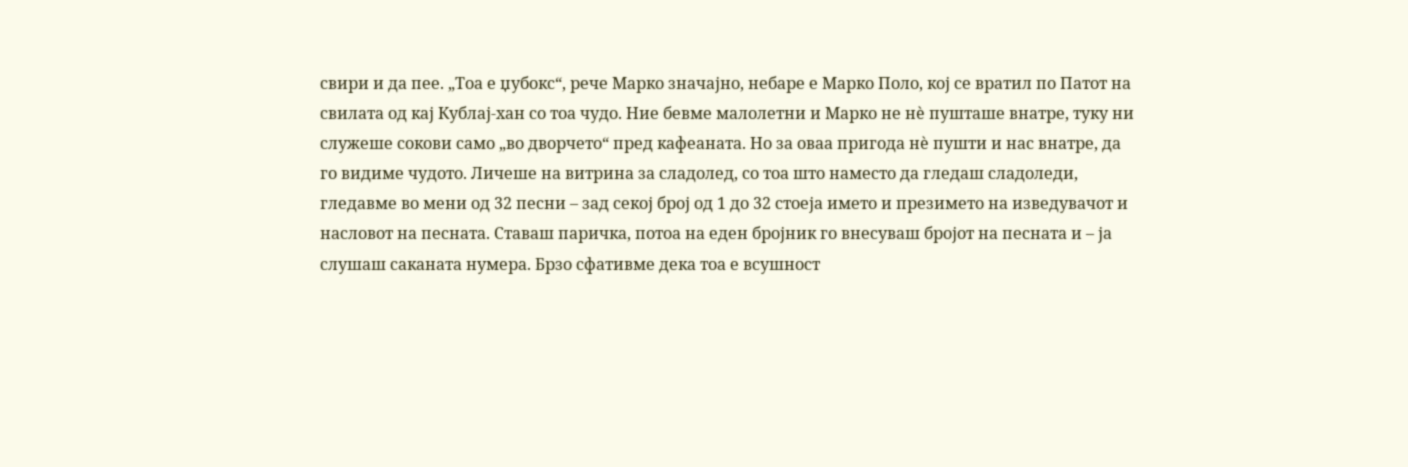свири и да пее. „Тоа е џубокс“, рече Марко значајно, небаре е Марко Поло, кој се вратил по Патот на свилата од кај Кублај-хан со тоа чудо. Ние бевме малолетни и Марко не нè пушташе внатре, туку ни служеше сокови само „во дворчето“ пред кафеаната. Но за оваа пригода нè пушти и нас внатре, да го видиме чудото. Личеше на витрина за сладолед, со тоа што наместо да гледаш сладоледи, гледавме во мени од 32 песни – зад секој број од 1 до 32 стоеја името и презимето на изведувачот и насловот на песната. Ставаш паричка, потоа на еден бројник го внесуваш бројот на песната и – ја слушаш саканата нумера. Брзо сфативме дека тоа е всушност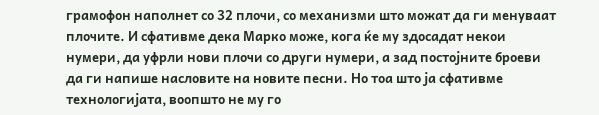грамофон наполнет со 32 плочи, со механизми што можат да ги менуваат плочите. И сфативме дека Марко може, кога ќе му здосадат некои нумери, да уфрли нови плочи со други нумери, а зад постојните броеви да ги напише насловите на новите песни. Но тоа што ја сфативме технологијата, воопшто не му го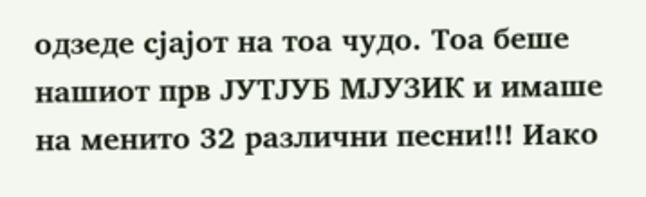одзеде сјајот на тоа чудо. Тоа беше нашиот прв ЈУТЈУБ МЈУЗИК и имаше на менито 32 различни песни!!! Иако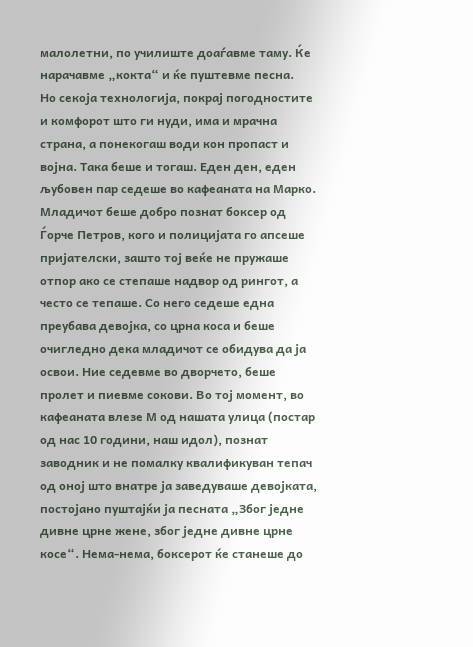малолетни, по училиште доаѓавме таму. Ќе нарачавме „кокта“ и ќе пуштевме песна.
Но секоја технологија, покрај погодностите и комфорот што ги нуди, има и мрачна страна, а понекогаш води кон пропаст и војна. Така беше и тогаш. Еден ден, еден љубовен пар седеше во кафеаната на Марко. Младичот беше добро познат боксер од Ѓорче Петров, кого и полицијата го апсеше пријателски, зашто тој веќе не пружаше отпор ако се степаше надвор од рингот, а често се тепаше. Со него седеше една преубава девојка, со црна коса и беше очигледно дека младичот се обидува да ја освои. Ние седевме во дворчето, беше пролет и пиевме сокови. Во тој момент, во кафеаната влезе М од нашата улица (постар од нас 10 години, наш идол), познат заводник и не помалку квалификуван тепач од оној што внатре ја заведуваше девојката, постојано пуштајќи ја песната „Због једне дивне црне жене, због једне дивне црне косе“. Нема-нема, боксерот ќе станеше до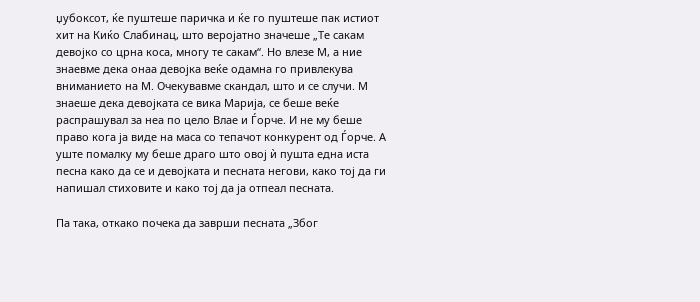џубоксот, ќе пуштеше паричка и ќе го пуштеше пак истиот хит на Киќо Слабинац, што веројатно значеше „Те сакам девојко со црна коса, многу те сакам“. Но влезе М, а ние знаевме дека онаа девојка веќе одамна го привлекува вниманието на М. Очекувавме скандал, што и се случи. М знаеше дека девојката се вика Марија, се беше веќе распрашувал за неа по цело Влае и Ѓорче. И не му беше право кога ја виде на маса со тепачот конкурент од Ѓорче. А уште помалку му беше драго што овој ѝ пушта една иста песна како да се и девојката и песната негови, како тој да ги напишал стиховите и како тој да ја отпеал песната.

Па така, откако почека да заврши песната „Због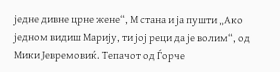једне дивне црне жене“, М стана и ја пушти „Ако једном видиш Марију, ти јој реци да је волим“, од Мики Јевремовиќ. Тепачот од Ѓорче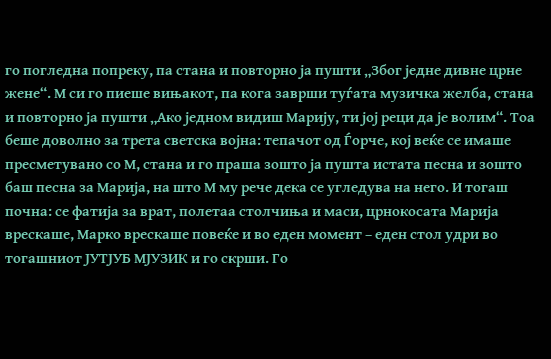го погледна попреку, па стана и повторно ја пушти „Због једне дивне црне жене“. М си го пиеше вињакот, па кога заврши туѓата музичка желба, стана и повторно ја пушти „Ако једном видиш Марију, ти јој реци да је волим“. Тоа беше доволно за трета светска војна: тепачот од Ѓорче, кој веќе се имаше пресметувано со М, стана и го праша зошто ја пушта истата песна и зошто баш песна за Марија, на што М му рече дека се угледува на него. И тогаш почна: се фатија за врат, полетаа столчиња и маси, црнокосата Марија врескаше, Марко врескаше повеќе и во еден момент – еден стол удри во тогашниот ЈУТЈУБ МЈУЗИК и го скрши. Го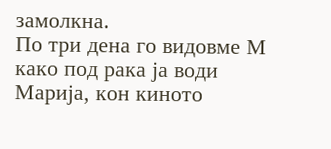замолкна.
По три дена го видовме М како под рака ја води Марија, кон киното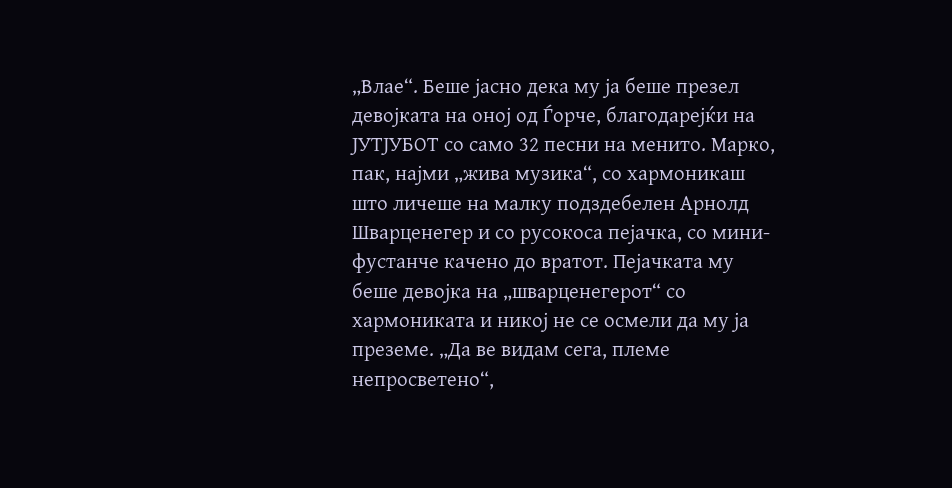„Влае“. Беше јасно дека му ја беше презел девојката на оној од Ѓорче, благодарејќи на ЈУТЈУБОТ со само 32 песни на менито. Марко, пак, најми „жива музика“, со хармоникаш што личеше на малку подздебелен Арнолд Шварценегер и со русокоса пејачка, со мини-фустанче качено до вратот. Пејачката му беше девојка на „шварценегерот“ со хармониката и никој не се осмели да му ја преземе. „Да ве видам сега, племе непросветено“,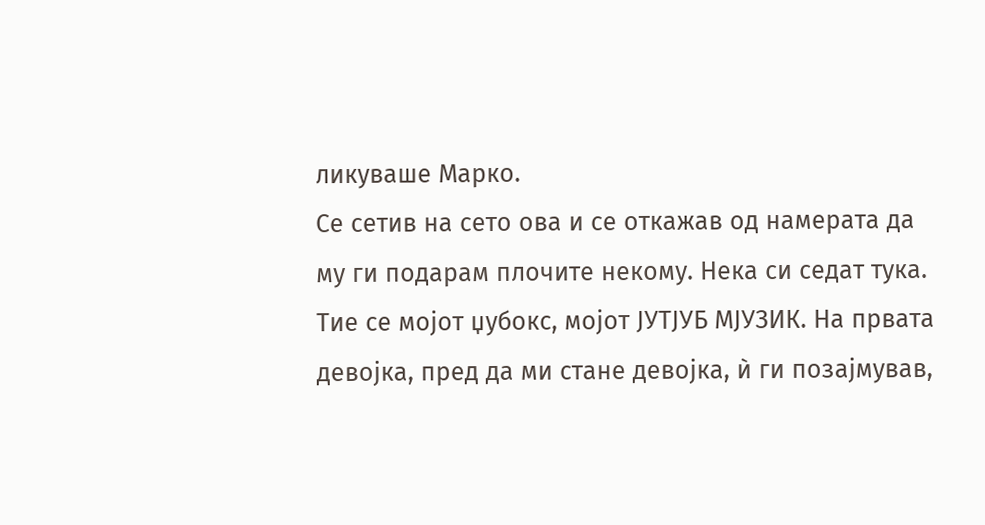ликуваше Марко.
Се сетив на сето ова и се откажав од намерата да му ги подарам плочите некому. Нека си седат тука. Тие се мојот џубокс, мојот ЈУТЈУБ МЈУЗИК. На првата девојка, пред да ми стане девојка, ѝ ги позајмував,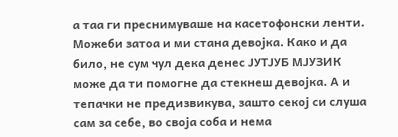а таа ги преснимуваше на касетофонски ленти. Можеби затоа и ми стана девојка. Како и да било, не сум чул дека денес ЈУТЈУБ МЈУЗИК може да ти помогне да стекнеш девојка. А и тепачки не предизвикува, зашто секој си слуша сам за себе, во своја соба и нема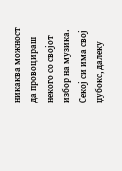никаква можност да провоцираш некого со својот избор на музика. Секој си има свој џубокс, далеку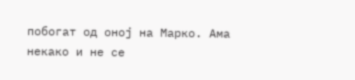побогат од оној на Марко. Ама некако и не се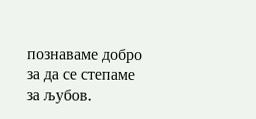познаваме добро за да се степаме за љубов.